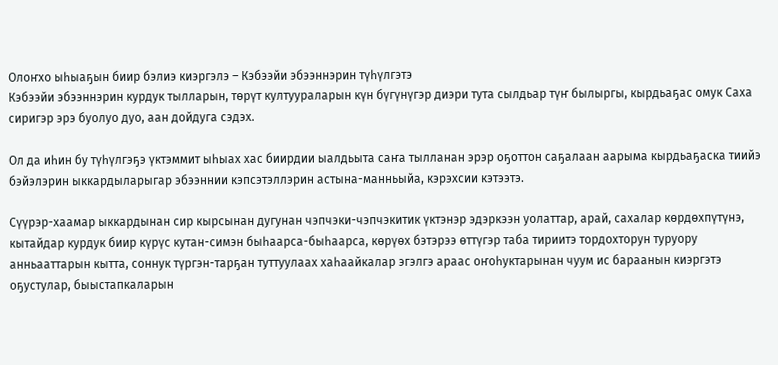Олоҥхо ыһыаҕын биир бэлиэ киэргэлэ – Кэбээйи эбээннэрин түһүлгэтэ
Кэбээйи эбээннэрин курдук тылларын, төрүт култуураларын күн бүгүнүгэр диэри тута сылдьар түҥ былыргы, кырдьаҕас омук Саха сиригэр эрэ буолуо дуо, аан дойдуга сэдэх.

Ол да иһин бу түһүлгэҕэ үктэммит ыһыах хас биирдии ыалдьыта саҥа тылланан эрэр оҕоттон саҕалаан аарыма кырдьаҕаска тиийэ бэйэлэрин ыккардыларыгар эбээннии кэпсэтэллэрин астына-манньыйа, кэрэхсии кэтээтэ.

Сүүрэр-хаамар ыккардынан сир кырсынан дугунан чэпчэки-чэпчэкитик үктэнэр эдэркээн уолаттар, арай, сахалар көрдөхпүтүнэ, кытайдар курдук биир күрүс кутан-симэн быһаарса-быһаарса, көрүөх бэтэрээ өттүгэр таба тириитэ тордохторун туруору анньааттарын кытта, соннук түргэн-тарҕан туттуулаах хаһаайкалар эгэлгэ араас оҥоһуктарынан чуум ис бараанын киэргэтэ оҕустулар, быыстапкаларын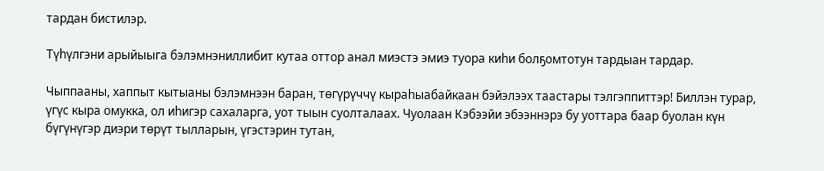тардан бистилэр.

Түһүлгэни арыйыыга бэлэмнэниллибит кутаа оттор анал миэстэ эмиэ туора киһи болҕомтотун тардыан тардар.

Чыппааны, хаппыт кытыаны бэлэмнээн баран, төгүрүччү кыраһыабайкаан бэйэлээх таастары тэлгэппиттэр! Биллэн турар, үгүс кыра омукка, ол иһигэр сахаларга, уот тыын суолталаах. Чуолаан Кэбээйи эбээннэрэ бу уоттара баар буолан күн бүгүнүгэр диэри төрүт тылларын, үгэстэрин тутан,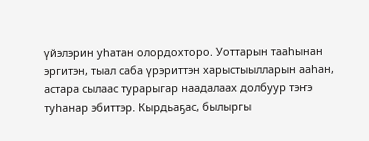үйэлэрин уһатан олордохторо. Уоттарын тааһынан эргитэн, тыал саба үрэриттэн харыстыылларын ааһан, астара сылаас турарыгар наадалаах долбуур тэҥэ туһанар эбиттэр. Кырдьаҕас, былыргы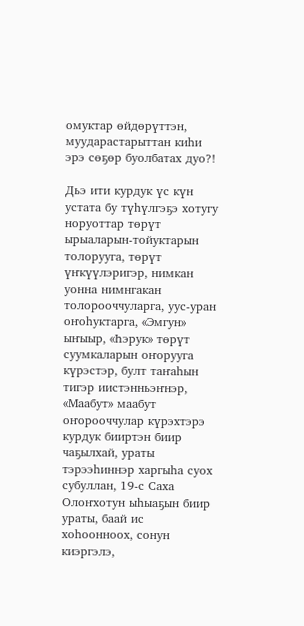омуктар өйдөрүттэн, муударастарыттан киһи эрэ сөҕөр буолбатах дуо?!

Дьэ ити курдук үс күн устата бу түһүлгэҕэ хотугу норуоттар төрүт ырыаларын-тойуктарын толорууга, төрүт үҥкүүлэригэр, нимкан уонна нимнгакан толорооччуларга, уус-уран оҥоһуктарга, «Эмгун» ыҥыыр, «Һэрук» төрүт суумкаларын оҥорууга күрэстэр, булт таҥаһын тигэр иистэнньэҥнэр, «Маабут» маабут оҥорооччулар күрэхтэрэ курдук бииртэн биир чаҕылхай, ураты тэрээһиннэр харгыһа суох субуллан, 19-с Саха Олоҥхотун ыһыаҕын биир ураты, баай ис хоһоонноох, сонун киэргэлэ,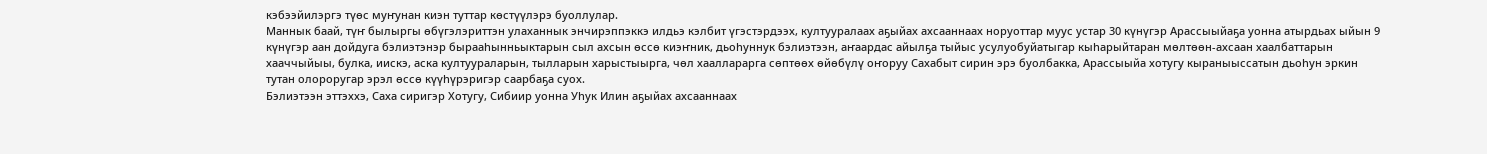кэбээйилэргэ түөс муҥунан киэн туттар көстүүлэрэ буоллулар.
Маннык баай, түҥ былыргы өбүгэлэриттэн улаханнык энчирэппэккэ илдьэ кэлбит үгэстэрдээх, култууралаах аҕыйах ахсааннаах норуоттар муус устар 30 күнүгэр Арассыыйаҕа уонна атырдьах ыйын 9 күнүгэр аан дойдуга бэлиэтэнэр бырааһынньыктарын сыл ахсын өссө киэҥник, дьоһуннук бэлиэтээн, аҥаардас айылҕа тыйыс усулуобуйатыгар кыһарыйтаран мөлтөөн-ахсаан хаалбаттарын хааччыйыы, булка, иискэ, аска култуураларын, тылларын харыстыырга, чөл хаалларарга сөптөөх өйөбүлү оҥоруу Сахабыт сирин эрэ буолбакка, Арассыыйа хотугу кыраныыссатын дьоһун эркин тутан олороругар эрэл өссө күүһүрэригэр саарбаҕа суох.
Бэлиэтээн эттэххэ, Саха сиригэр Хотугу, Сибиир уонна Уһук Илин аҕыйах ахсааннаах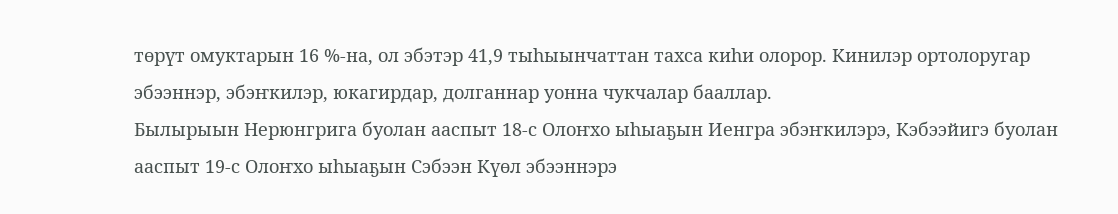төрүт омуктарын 16 %-на, ол эбэтэр 41,9 тыһыынчаттан тахса киһи олорор. Кинилэр ортолоругар эбээннэр, эбэҥкилэр, юкагирдар, долганнар уонна чукчалар бааллар.
Былырыын Нерюнгрига буолан ааспыт 18-с Олоҥхо ыһыаҕын Иенгра эбэҥкилэрэ, Кэбээйигэ буолан ааспыт 19-с Олоҥхо ыһыаҕын Сэбээн Күөл эбээннэрэ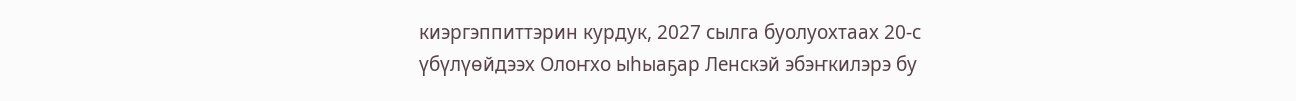киэргэппиттэрин курдук, 2027 сылга буолуохтаах 20-с үбүлүөйдээх Олоҥхо ыһыаҕар Ленскэй эбэҥкилэрэ бу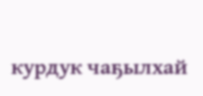курдук чаҕылхай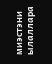миэстэни ылаллара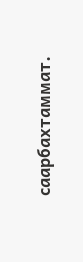саарбахтаммат.